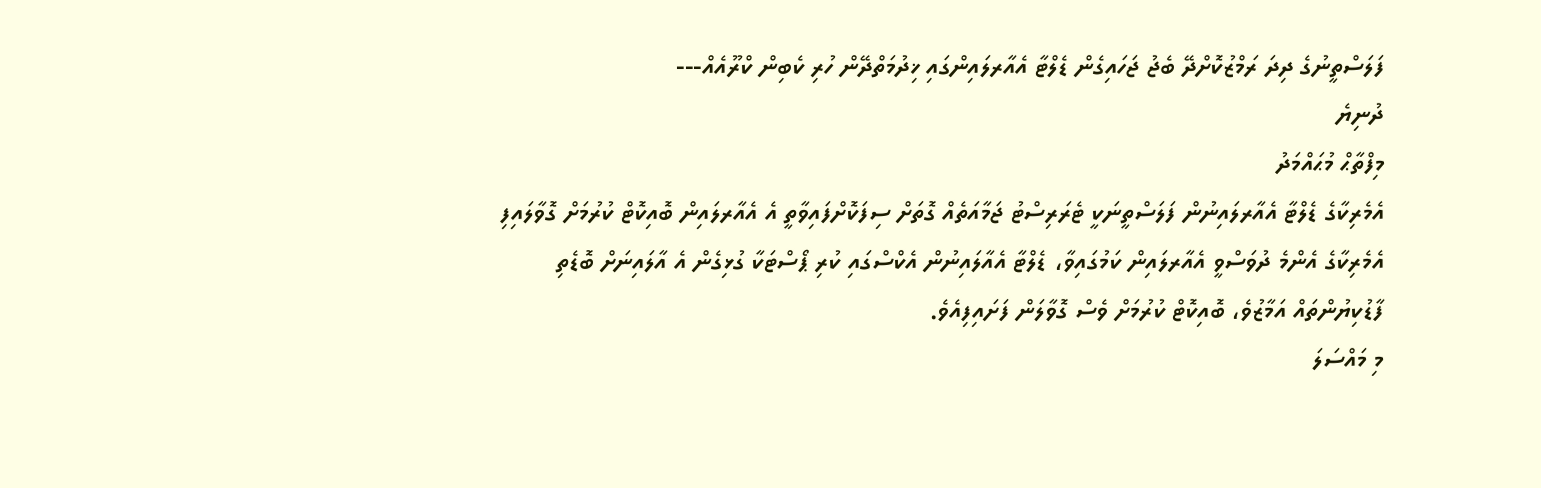ފަލަސްތީނުގެ ދިދަ ރަމްޒުކޮށްދޭ ބެޖު ޖަހައިގެން ޑެލްޓާ އެއާރލައިންގައި ޚިދުމަތްދޭން ހުރި ކެބިން ކްރޫއެއް---
ދުނިޔެ
މިފްތާޙް މުޙައްމަދު
އެމެރިކާގެ ޑެލްޓާ އެއާރލައިނުން ފަލަސްތީނަކީ ޓެރަރިސްޓު ޖަމާއަތެއް ގޮތަށް ސިފަކޮށްފައިވާތީ އެ އެއާރލައިން ބޮއިކޮޓް ކުރުމަށް ގޮވާލައިފި
އެމެރިކާގެ އެންމެ ދުވަސްވީ އެއާރލައިން ކަމުގައިވާ، ޑެލްޓާ އެއާލައިނުން އެކްސްގައި ކުރި ޕޯސްޓަކާ ގުޅިގެން އެ އާލައިނަށް ބޮޑެތި ފާޑުކިޔުންތައް އަމާޒުވެ، ބޮއިކޮޓް ކުރުމަށް ވެސް ގޮވާލަން ފަށައިފިއެވެ.
މި މައްސަލަ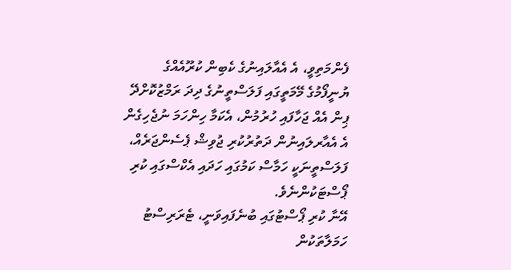ފެންމަތިވީ، އެ އެއާލައިނުގެ ކެބިން ކުރޫއެއްގެ ޔުނީފޯމުގެ މޭމަތީގައި ފަލަސްތީނުގެ ދިދަ ރަމްޒުކޮށްދޭ ޕިން އެއް ޖަހާފައި ހުރުމުން، އެކަމާ ހިންހަމަ ނުޖެހިގެން އެ އެއާރލައިނުން ދަތުރުކުރި ޖުވިޝް ޕެސެންޖަރެއް، ފަލަސްތީނަކީ ހަމާސް ކަމުގައި ހަދައި އެކްސްގައި ކުރި ޕޯސްޓަކުންނެވެ.
އޭނާ ކުރި ޕޯސްޓުގައި ބުނެފައިވަނީ، ޓެރަރިސްޓު ހަމަލާތަކުން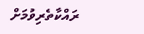ރައްކާތެރިވުމަށް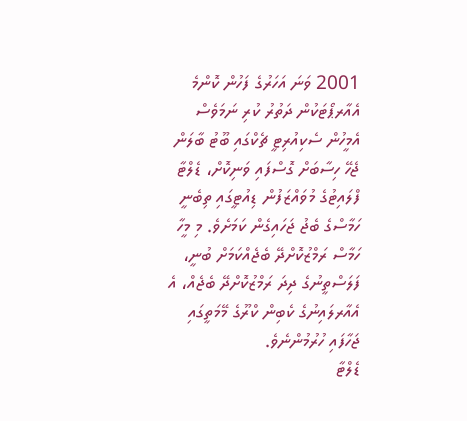2001 ވަނަ އަހަރުގެ ފަހުން ކޮންމެ އެއާރޕޯޓަކުން ދަތުރު ކުރި ނަމަވެސް އެމީހުން ސެކިއުރިޓީ ޗެކްގައި ބޫޓު ބާލަން ޖެހޭ ހިސާބަށް ގޮސްފައި ވަނިކޮށް، ޑެލްޓާ ފްލައިޓުގެ މުވައްޒަފުން ޑިއުޓީގައި ތިބެނީ ހަމާސްގެ ބެޖު ޖަހައިގެން ކަމަށެވެ. މި މީހާ ހަމާސް ރަމްޒުކޮށްދޭ ބެޖެއްކަމަށް ބުނީ، ފަލަސްތީނުގެ ދިދަ ރަމްޒުކޮށްދޭ ބެޖެއް، އެ އެއާރލައިނުގެ ކެބިން ކްރޫގެ މޭމަތީގައި ޖަހާފައި ހުރުމުންނެވެ.
ޑެލްޓާ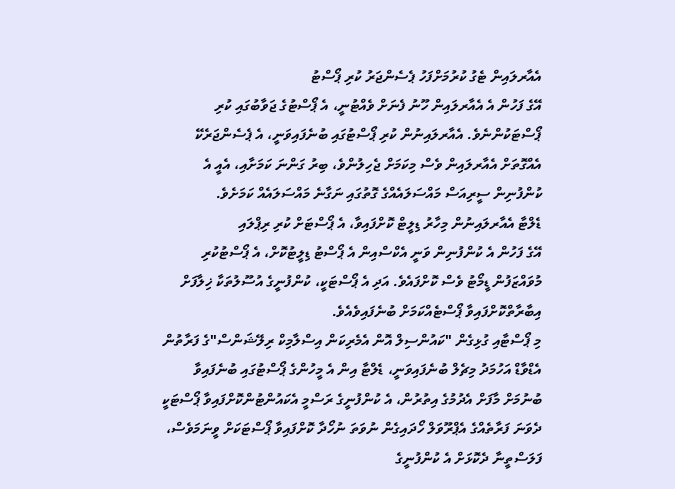އެއާރލައިން ޓެގު ކުރުމަށްފަހު ޕެސެންޖަރު ކުރި ޕޯސްޓު
އޭގެ ފަހުން އެ އެއާރލައިން ހޫނު ފެނަށް ވެއްޓުނީ، އެ ޕޯސްޓުގެ ޖަވާބުގައި ކުރި ޕޯސްޓަކުންނެވެ. އެއާރލައިނުން ކުރި ޕޯސްޓުގައި ބުނެފައިވަނީ، އެ ޕެސެންޖަރެކޭ އެއްގޮތަށް އެއާރލައިން ވެސް މިކަމަށް ޖެހިލުންވެ، ބިރު ގަންނަ ކަމަށާއި، އެއީ އެ ކުންފުނިން ސީރިއަސް މައްސަލައެއްގެ ގޮތުގައި ނަގާނެ މައްސަލައެއް ކަމަށެވެ.
ޑެލްޓާ އެއާރލައިނުން މިހާރު ޑިލީޓް ކޮށްފައިވާ، އެ ޕޯސްޓަށް ކުރި ރިޕްލައި
އޭގެ ފަހުން އެ ކުންފުނިން ވަނީ އެކްސްއިން އެ ޕޯސްޓު ޑިލީޓުކޮށް، އެ ޕޯސްޓުކުރި މުވައްޒަފުން ޑީމޯޓު ވެސް ކޮށްފައެވެ. އަދި އެ ޕޯސްޓަކީ، ކުންފުނީގެ އުސޫލުތަކާ ޚިލާފަށް އިބާރާތްކޮށްފައިވާ ޕޯސްޓެއްކަމަށް ބުނެފައިވެއެވެ.
މި ޕޯސްޓާއި ގުޅިގެން "ކައުންސިލް އޮން އެމެރިކަން އިސްލާމިކް ރިލޭޝަންސް"ގެ ފަރާތުން އެޑްވާޑް އަހުމަދު މިޗެލް ބުނެފައިވަނީ، ޑެލްޓާ އިން އެ މީހުންގެ ޕޯސްޓުގައި ބުނެފައިވާ ބުނުމަށް މާފަށް އެދުމުގެ އިތުރުން، އެ ކުންފުނީގެ ރަސްމީ އެކައުންޓުންކޮށްފައިވާ ޕޯސްޓަކީ ދެވަނަ ފަރާތެއްގެ އެޕްރޫވަލް ހޯދައިގެން ނުވަތަ ނުހޯދާ ކޮށްފައިވާ ޕޯސްޓަކަށް ވީނަމަވެސް، ފަލަސްތީނާ ދެކޮޅަށް އެ ކުންފުނީގެ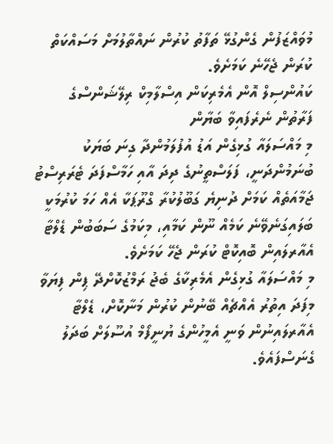މުވައްޒަފުން ގެންގުޅޭ ތަފާތު ކުރުން ނައްތާލުމަށް މަސައްކަތް ކުރަން ޖެހޭނެ ކަމަށެވެ.
ކައުންސިލް އޮން އެމެރިކަން އިސްލާމިކް ރިލޭޝަންސްގެ ފަރާތުން ނެރެފައިވާ ބަޔާން
މި މައްސަލައާ ގުޅިގެން އަޑު އުފުލަމުންދާ ގިނަ ބަޔަކު ބުނަމުންދަނީ، ފަލަސްތީނުގެ ދިދަ އާއި ހަމާސްފަދަ ޓެރަރިސްޓު ޖަމާއަތެއް ކަމަށް ދުނިޔެ ގަބޫލުކުރާ ގްރޫޕަކާ އެއް ހަމަ ކުރުމަކީ ބަލައިގަނެވޭނެ ކަމެއް ނޫން ކަމާއި، މިކަމުގެ ސަބަބުން ޑެލްޓާ އެއާރލައިން ބޮއިކޮޓް ކުރަން ޖެހޭ ކަމަށެވެ.
މި މައްސަލައާ ގުޅިގެން އެމެރިކާގެ ބެޖު ރަމްޒުކޮށްދޭ ޕިން ފިޔަވާ މިފަދަ އިތުރު އެއްޗެއް ބޭނުން ކުރުން މަނާކޮށް، ޑެލްޓާ އެއާރލައިނުން ވަނީ އެމީހުންގެ ޔުނީފޯމް އުސޫލަށް ބަދަލު ގެނަސްފައެވެ.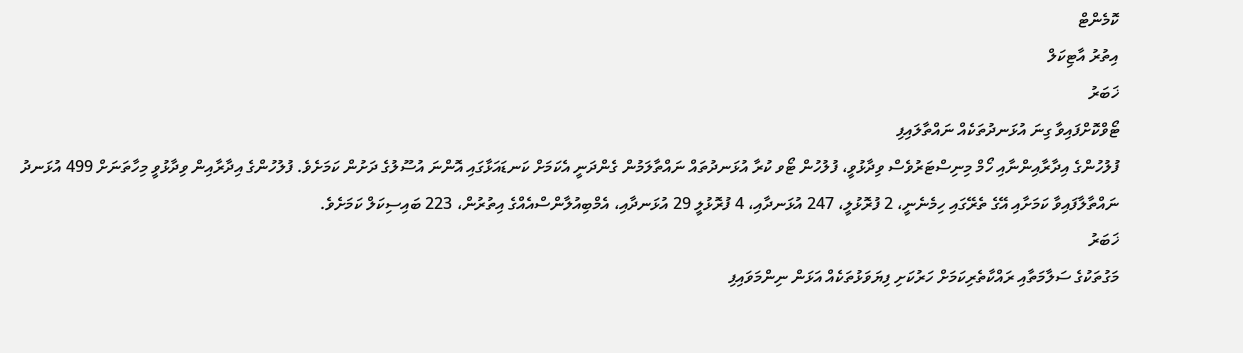ކޮމެންޓް
އިތުރު އާޓިކަލް
ޚަބަރު
ޓޯވްކޮށްފައިވާ ގިނަ އުޅަނދުތަކެއް ނައްތާލައިފި
ފުލުހުންގެ އިދާރާއިންނާއި ހޯމް މިނިސްޓަރުވެސް ވިދާޅުވީ، ފުލުހުން ޓޯވ ކުރާ އުޅަނދުތައް ނައްތާލަމުން ގެންދަނީ އެކަމަށް ކަނޑައަޅާގައި އޮންނަ އުސޫލުގެ ދަށުން ކަމަށެވެ. ފުލުހުންގެ އިދާރާއިން ވިދާޅުވީ މިހާތަނަށް 499 އުޅަނދު ނައްތާލާފައިވާ ކަމަށާއި އޭގެ ތެރޭގައި ހިމެނެނީ، 2 ފުރޮޅުލީ، 247 އުޅަނދާއި، 4 ފުރޮޅުލީ 29 އުޅަނދާއި، އެމްބިއުލާންސްއެއްގެ އިތުރުން، 223 ބައިސިކަލް ކަމަށެވެ.
ޚަބަރު
މަގުތަކުގެ ސަލާމަތާއި ރައްކާތެރިކަމަށް ހަރުކަށި ފިޔަވަޅުތަކެއް އަޅަން ނިންމަވައިފި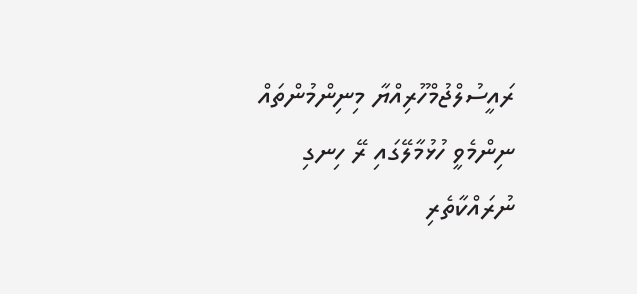ރައީސުލްޖުމްހޫރިއްޔާ މިނިންމުންތައް ނިންމެވީ ހުޅުމާލޭގައި ރޭ ހިނގި ނުރައްކާތެރި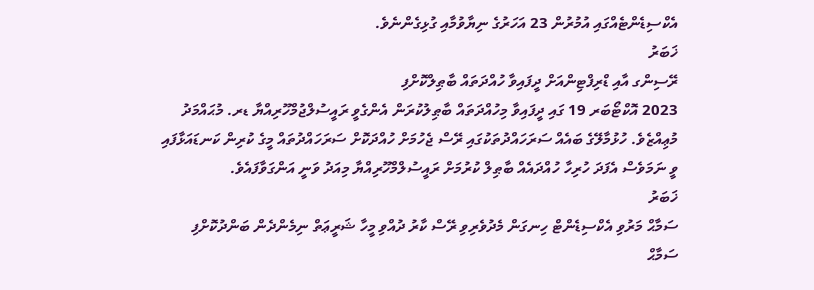އެކްސިޑެންޓެއްގައި އުމުރުން 23 އަހަރުގެ ނިޔާވުމާއި ގުޅިގެންނެވެ.
ޚަބަރު
ރޭސިންގ އާއި ޑްރިފްޓިންއަށް ދީފައިވާ ހުއްދަތައް ބާޠިލްކޮށްފި
2023 އޮކްޓޯބަރ 19 ގައި ދީފައިވާ މިހުއްދަތައް ބާޠިލުކުރަން އެންގެވީ ރައީސުލްޖުމްހޫރިއްޔާ ޑރ. މުޙައްމަދު މުޢިއްޒެވެ. ހުޅުމާލޭގެ ބައެއް ސަރަހައްދުތަކުގައި ރޭސް ޖެހުމަށް ހުއްދަކޮށް ސަރަހައްދުތައް މީގެ ކުރިން ކަނޑައަޅާފައި ވީ ނަމަވެސް އެފަދަ ހުރިހާ ހުއްދައެއް ބާޠިލް ކުރުމަށް ރައީސުލްމްހޫރިއްޔާ މިއަދު ވަނީ އަންގަވާފައެވެ.
ޚަބަރު
ސަމާޙް މަރުވި އެކްސިޑެންޓް ހިނގަން މެދުވެރިވި ރޭސް ކާރު ދުއްވި މީހާ ޝަރީޢަތް ނިމެންދެން ބަންދުކޮށްފި
ސަމާޙް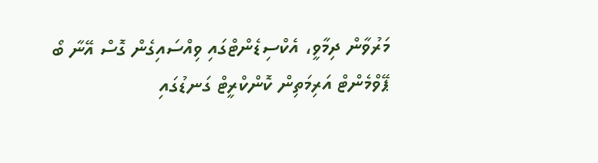މަރުވާން ދިމާވީ، އެކްސިޑެންޓްގައި ވިއްސައިގެން ގޮސް އޭނާ ބޯ ޕޭވްމެންޓް އަރިމަތިން ކޮންކްރީޓް ގަނޑުގައި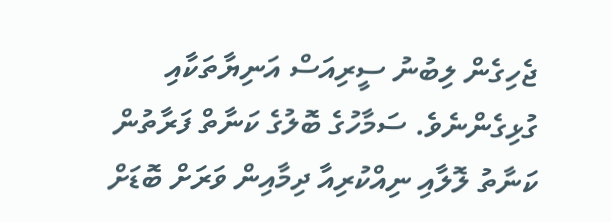ޖެހިގެން ލިބުނު ސީރިއަސް އަނިޔާތަކާއި ގުޅިގެންނެވެ. ސަމާހުގެ ބޮލުގެ ކަނާތް ފަރާތުން ކަނާތު ލޮލާއި ނިއްކުރިއާ ދިމާއިން ވަރަށް ބޮޑަށް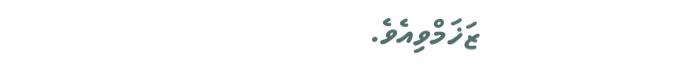ޒަޚަމްވިއެވެ.